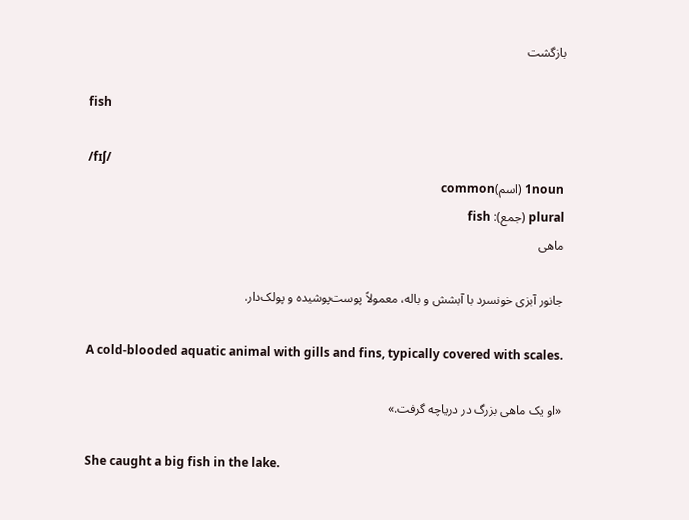بازگشت

fish

/fɪʃ/
1noun (اسم)common
plural (جمع): fish
ماهی

جانور آبزی خونسرد با آبشش و باله، معمولاً پوست‌پوشیده و پولک‌دار.

A cold-blooded aquatic animal with gills and fins, typically covered with scales.

«او یک ماهی بزرگ در دریاچه گرفت.»

She caught a big fish in the lake.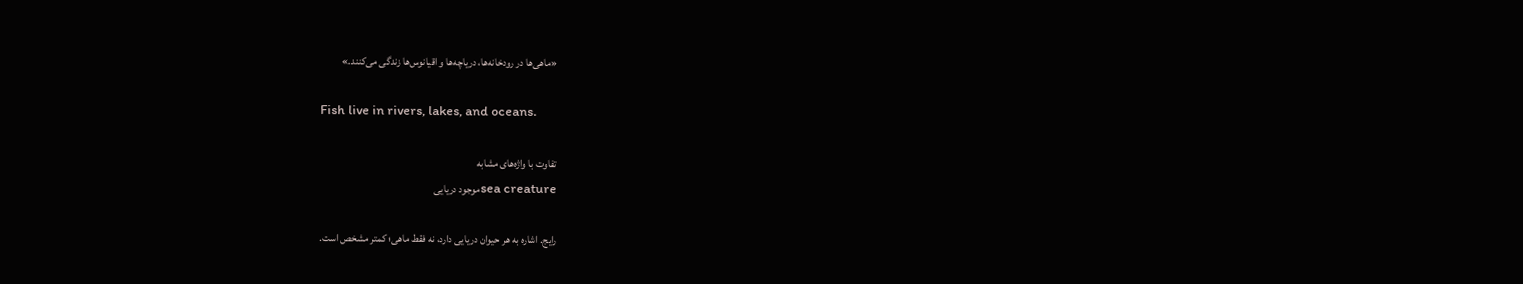«ماهی‌ها در رودخانه‌ها، دریاچه‌ها و اقیانوس‌ها زندگی می‌کنند.»

Fish live in rivers, lakes, and oceans.

تفاوت با واژه‌های مشابه
sea creatureموجود دریایی

رایج. اشاره به هر حیوان دریایی دارد، نه فقط ماهی؛ کمتر مشخص است.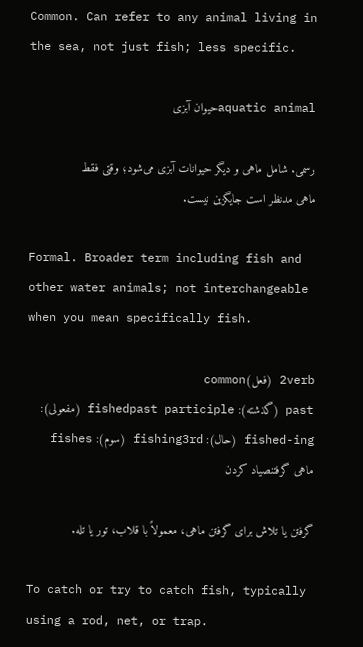Common. Can refer to any animal living in the sea, not just fish; less specific.

aquatic animalحیوان آبزی

رسمی. شامل ماهی و دیگر حیوانات آبزی می‌شود؛ وقتی فقط ماهی مدنظر است جایگزین نیست.

Formal. Broader term including fish and other water animals; not interchangeable when you mean specifically fish.

2verb (فعل)common
past (گذشته): fishedpast participle (مفعولی): fished-ing (حال): fishing3rd (سوم): fishes
ماهی گرفتنصیاد کردن

گرفتن یا تلاش برای گرفتن ماهی، معمولاً با قلاب، تور یا تله.

To catch or try to catch fish, typically using a rod, net, or trap.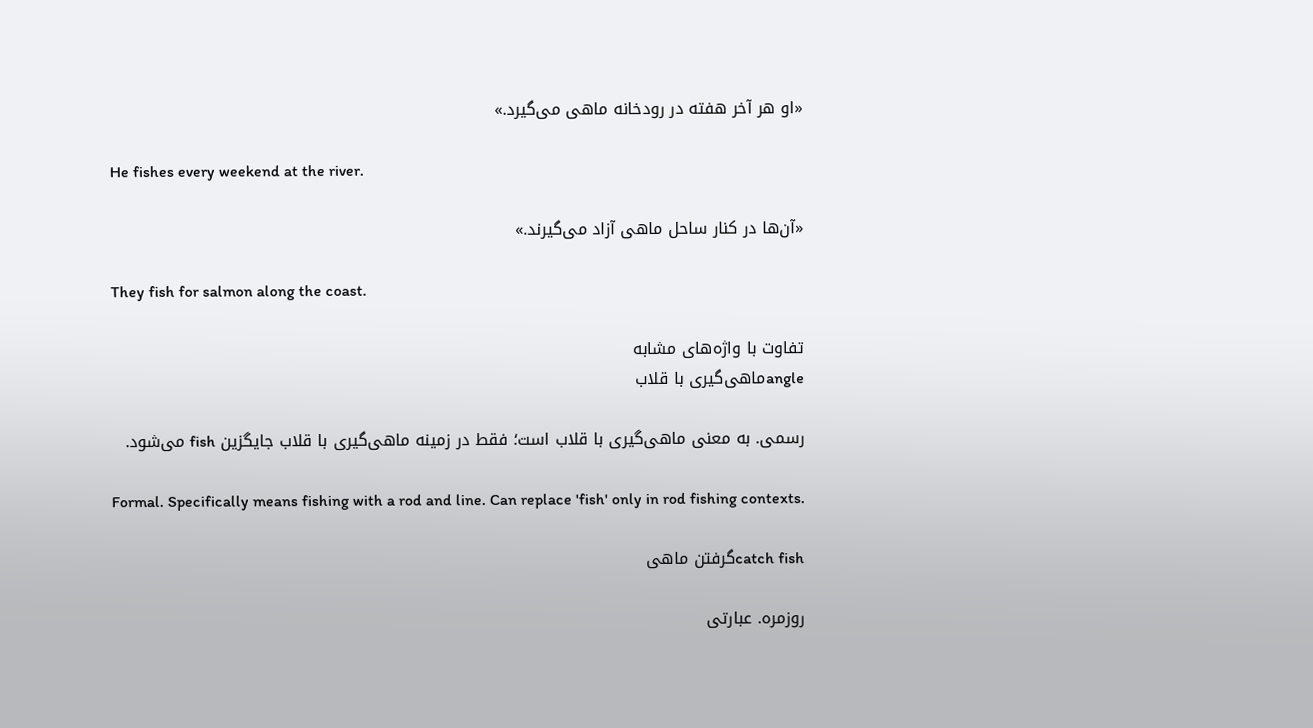«او هر آخر هفته در رودخانه ماهی می‌گیرد.»

He fishes every weekend at the river.

«آن‌ها در کنار ساحل ماهی آزاد می‌گیرند.»

They fish for salmon along the coast.

تفاوت با واژه‌های مشابه
angleماهی‌گیری با قلاب

رسمی. به معنی ماهی‌گیری با قلاب است؛ فقط در زمینه ماهی‌گیری با قلاب جایگزین fish می‌شود.

Formal. Specifically means fishing with a rod and line. Can replace 'fish' only in rod fishing contexts.

catch fishگرفتن ماهی

روزمره. عبارتی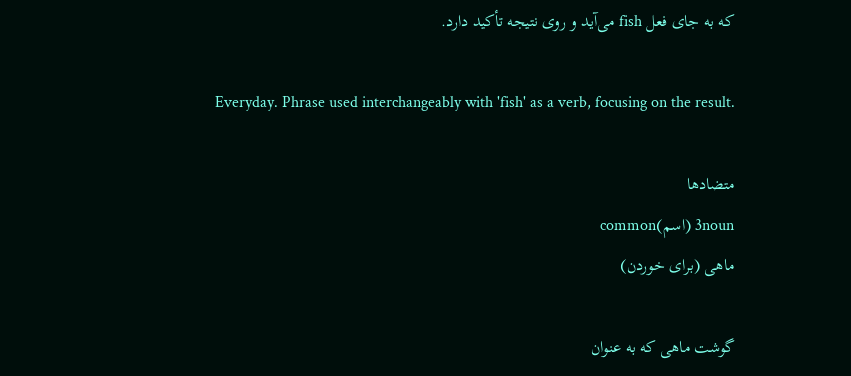که به جای فعل fish می‌آید و روی نتیجه تأکید دارد.

Everyday. Phrase used interchangeably with 'fish' as a verb, focusing on the result.

متضادها
3noun (اسم)common
ماهی (برای خوردن)

گوشت ماهی که به عنوان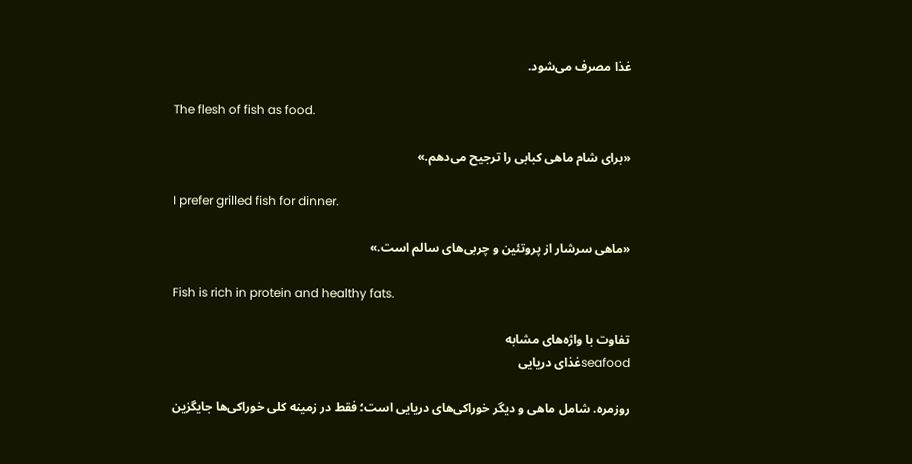غذا مصرف می‌شود.

The flesh of fish as food.

«برای شام ماهی کبابی را ترجیح می‌دهم.»

I prefer grilled fish for dinner.

«ماهی سرشار از پروتئین و چربی‌های سالم است.»

Fish is rich in protein and healthy fats.

تفاوت با واژه‌های مشابه
seafoodغذای دریایی

روزمره. شامل ماهی و دیگر خوراکی‌های دریایی است؛ فقط در زمینه کلی خوراکی‌ها جایگزین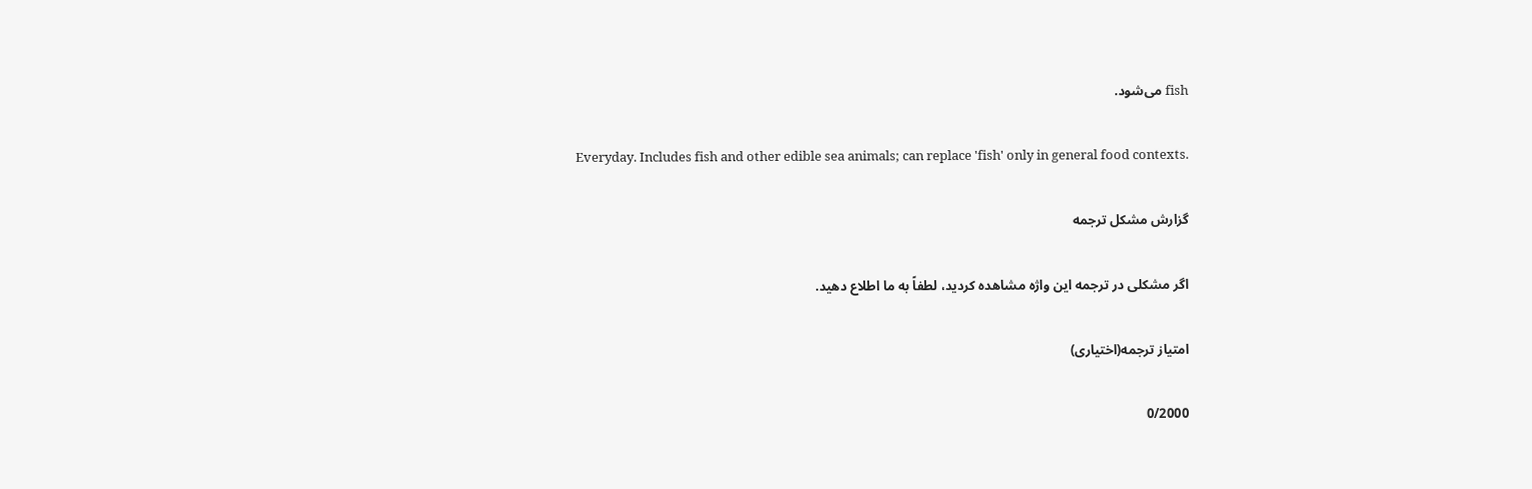fish می‌شود.

Everyday. Includes fish and other edible sea animals; can replace 'fish' only in general food contexts.

گزارش مشکل ترجمه

اگر مشکلی در ترجمه این واژه مشاهده کردید، لطفاً به ما اطلاع دهید.

امتیاز ترجمه(اختیاری)

0/2000